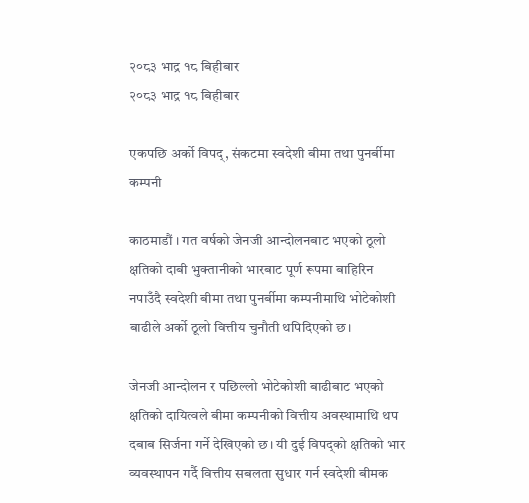२०८३ भाद्र १८ बिहीबार
२०८३ भाद्र १८ बिहीबार

एकपछि अर्को विपद्, संकटमा स्वदेशी बीमा तथा पुनर्बीमा कम्पनी

काठमाडौं । गत वर्षको जेनजी आन्दोलनबाट भएको ठूलो क्षतिको दाबी भुक्तानीको भारबाट पूर्ण रूपमा बाहिरिन नपाउँदै स्वदेशी बीमा तथा पुनर्बीमा कम्पनीमाथि भोटेकोशी बाढीले अर्को ठूलो वित्तीय चुनौती थपिदिएको छ।

जेनजी आन्दोलन र पछिल्लो भोटेकोशी बाढीबाट भएको क्षतिको दायित्वले बीमा कम्पनीको वित्तीय अवस्थामाथि थप दबाब सिर्जना गर्ने देखिएको छ। यी दुई विपद्को क्षतिको भार व्यवस्थापन गर्दै वित्तीय सबलता सुधार गर्न स्वदेशी बीमक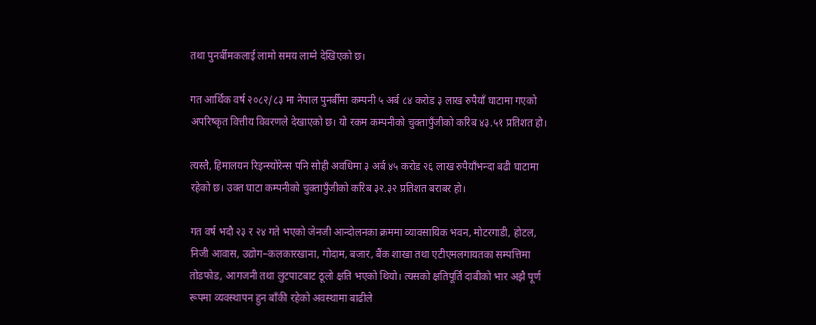तथा पुनर्बीमकलाई लामो समय लाग्ने देखिएको छ।

गत आर्थिक वर्ष २०८२/८३ मा नेपाल पुनर्बीमा कम्पनी ५ अर्ब ८४ करोड ३ लाख रुपैयाँ घाटामा गएको अपरिष्कृत वित्तीय विवरणले देखाएको छ। यो रकम कम्पनीको चुक्तापुँजीको करिब ४३.५१ प्रतिशत हो।

त्यस्तै, हिमालयन रिइन्स्योरेन्स पनि सोही अवधिमा ३ अर्ब ४५ करोड २६ लाख रुपैयाँभन्दा बढी घाटामा रहेको छ। उक्त घाटा कम्पनीको चुक्तापुँजीको करिब ३२.३२ प्रतिशत बराबर हो।

गत वर्ष भदौ २३ र २४ गते भएको जेनजी आन्दोलनका क्रममा व्यावसायिक भवन, मोटरगाडी, होटल, निजी आवास, उद्योग–कलकारखाना, गोदाम, बजार, बैंक शाखा तथा एटीएमलगायतका सम्पत्तिमा तोडफोड, आगजनी तथा लुटपाटबाट ठूलो क्षति भएको थियो। त्यसको क्षतिपूर्ति दाबीको भार अझै पूर्ण रूपमा व्यवस्थापन हुन बाँकी रहेको अवस्थामा बाढीले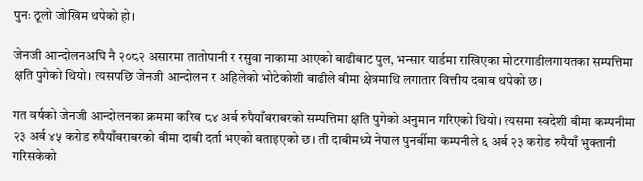पुनः ठूलो जोखिम थपेको हो।

जेनजी आन्दोलनअघि नै २०८२ असारमा तातोपानी र रसुवा नाकामा आएको बाढीबाट पुल, भन्सार यार्डमा राखिएका मोटरगाडीलगायतका सम्पत्तिमा क्षति पुगेको थियो। त्यसपछि जेनजी आन्दोलन र अहिलेको भोटेकोशी बाढीले बीमा क्षेत्रमाथि लगातार वित्तीय दबाब थपेको छ।

गत वर्षको जेनजी आन्दोलनका क्रममा करिब ८४ अर्ब रुपैयाँबराबरको सम्पत्तिमा क्षति पुगेको अनुमान गरिएको थियो। त्यसमा स्वदेशी बीमा कम्पनीमा २३ अर्ब ४५ करोड रुपैयाँबराबरको बीमा दाबी दर्ता भएको बताइएको छ। ती दाबीमध्ये नेपाल पुनर्बीमा कम्पनीले ६ अर्ब २३ करोड रुपैयाँ भुक्तानी गरिसकेको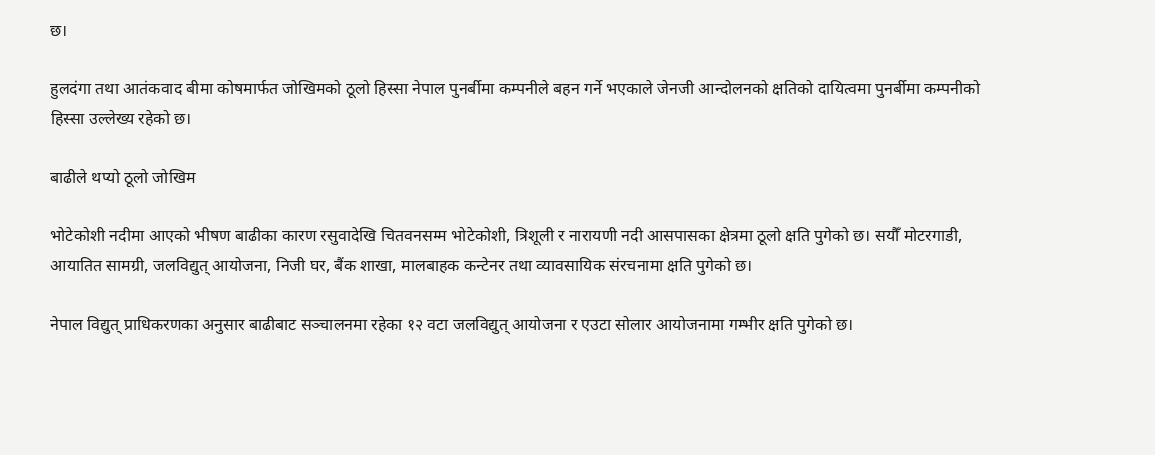छ।

हुलदंगा तथा आतंकवाद बीमा कोषमार्फत जोखिमको ठूलो हिस्सा नेपाल पुनर्बीमा कम्पनीले बहन गर्ने भएकाले जेनजी आन्दोलनको क्षतिको दायित्वमा पुनर्बीमा कम्पनीको हिस्सा उल्लेख्य रहेको छ।

बाढीले थप्यो ठूलो जोखिम

भोटेकोशी नदीमा आएको भीषण बाढीका कारण रसुवादेखि चितवनसम्म भोटेकोशी, त्रिशूली र नारायणी नदी आसपासका क्षेत्रमा ठूलो क्षति पुगेको छ। सयौँ मोटरगाडी, आयातित सामग्री, जलविद्युत् आयोजना, निजी घर, बैंक शाखा, मालबाहक कन्टेनर तथा व्यावसायिक संरचनामा क्षति पुगेको छ।

नेपाल विद्युत् प्राधिकरणका अनुसार बाढीबाट सञ्चालनमा रहेका १२ वटा जलविद्युत् आयोजना र एउटा सोलार आयोजनामा गम्भीर क्षति पुगेको छ।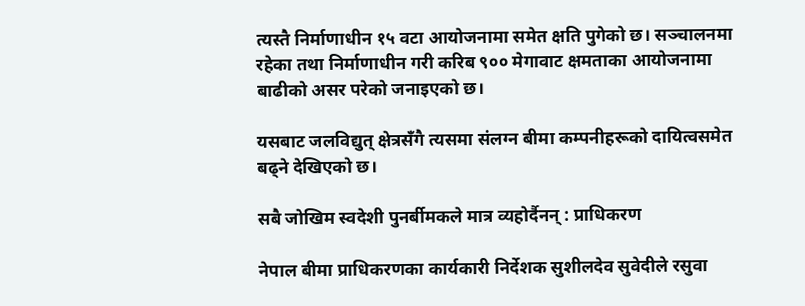त्यस्तै निर्माणाधीन १५ वटा आयोजनामा समेत क्षति पुगेको छ। सञ्चालनमा रहेका तथा निर्माणाधीन गरी करिब ९०० मेगावाट क्षमताका आयोजनामा बाढीको असर परेको जनाइएको छ।

यसबाट जलविद्युत् क्षेत्रसँगै त्यसमा संलग्न बीमा कम्पनीहरूको दायित्वसमेत बढ्ने देखिएको छ।

सबै जोखिम स्वदेशी पुनर्बीमकले मात्र व्यहोर्दैनन् : प्राधिकरण

नेपाल बीमा प्राधिकरणका कार्यकारी निर्देशक सुशीलदेव सुवेदीले रसुवा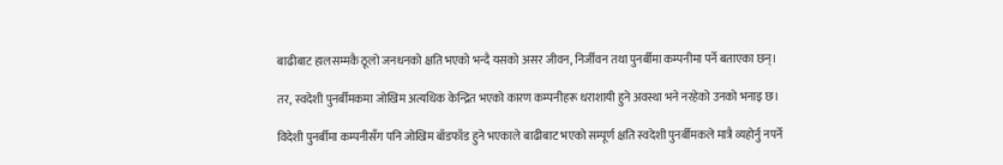बाढीबाट हालसम्मकै ठूलो जनधनको क्षति भएको भन्दै यसको असर जीवन, निर्जीवन तथा पुनर्बीमा कम्पनीमा पर्ने बताएका छन्।

तर, स्वदेशी पुनर्बीमकमा जोखिम अत्यधिक केन्द्रित भएको कारण कम्पनीहरू धराशायी हुने अवस्था भने नरहेको उनको भनाइ छ।

विदेशी पुनर्बीमा कम्पनीसँग पनि जोखिम बाँडफाँड हुने भएकाले बाढीबाट भएको सम्पूर्ण क्षति स्वदेशी पुनर्बीमकले मात्रै व्यहोर्नु नपर्ने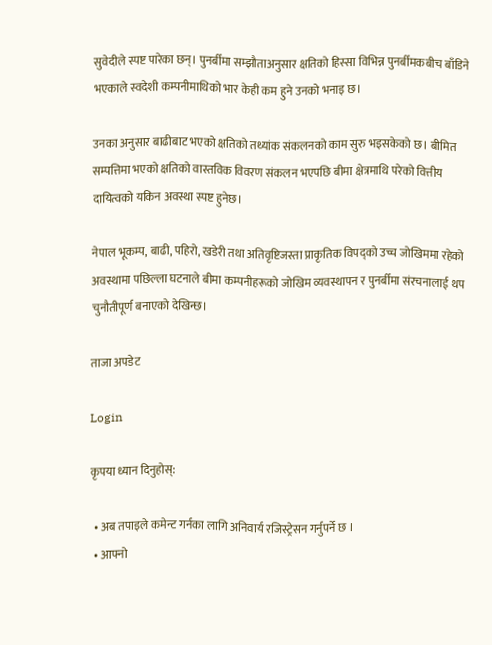सुवेदीले स्पष्ट पारेका छन्। पुनर्बीमा सम्झौताअनुसार क्षतिको हिस्सा विभिन्न पुनर्बीमकबीच बाँडिने भएकाले स्वदेशी कम्पनीमाथिको भार केही कम हुने उनको भनाइ छ।

उनका अनुसार बाढीबाट भएको क्षतिको तथ्यांक संकलनको काम सुरु भइसकेको छ। बीमित सम्पत्तिमा भएको क्षतिको वास्तविक विवरण संकलन भएपछि बीमा क्षेत्रमाथि परेको वित्तीय दायित्वको यकिन अवस्था स्पष्ट हुनेछ।

नेपाल भूकम्प, बाढी, पहिरो, खडेरी तथा अतिवृष्टिजस्ता प्राकृतिक विपद्को उच्च जोखिममा रहेको अवस्थामा पछिल्ला घटनाले बीमा कम्पनीहरूको जोखिम व्यवस्थापन र पुनर्बीमा संरचनालाई थप चुनौतीपूर्ण बनाएको देखिन्छ।

ताजा अपडेट

Login

कृपया ध्यान दिनुहोस्:

  • अब तपाइले कमेन्ट गर्नका लागि अनिवार्य रजिस्ट्रेसन गर्नुपर्ने छ ।
  • आफ्नो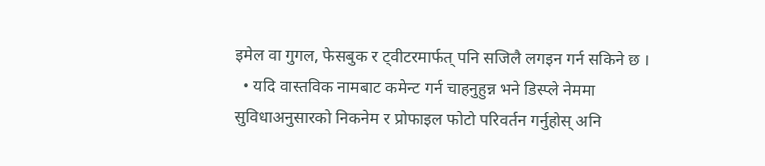इमेल वा गुगल, फेसबुक र ट्वीटरमार्फत् पनि सजिलै लगइन गर्न सकिने छ ।
  • यदि वास्तविक नामबाट कमेन्ट गर्न चाहनुहुन्न भने डिस्प्ले नेममा सुविधाअनुसारको निकनेम र प्रोफाइल फोटो परिवर्तन गर्नुहोस् अनि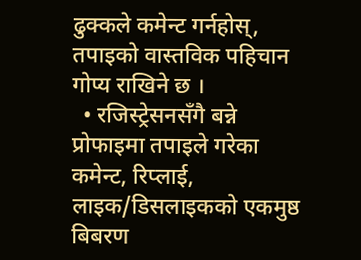ढुक्कले कमेन्ट गर्नहोस्, तपाइको वास्तविक पहिचान गोप्य राखिने छ ।
  • रजिस्ट्रेसनसँगै बन्ने प्रोफाइमा तपाइले गरेका कमेन्ट, रिप्लाई, लाइक/डिसलाइकको एकमुष्ठ बिबरण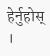हेर्नुहोस् ।